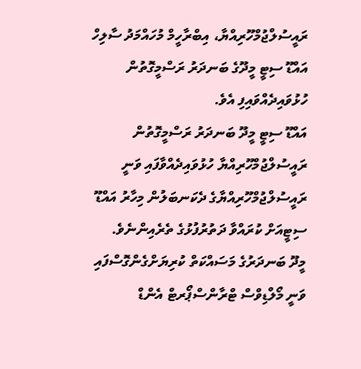ރައީސުލްޖުމްހޫރިއްޔާ، އިބްރާހީމް މުހައްމަދު ސާލިހް އައްޑޫ ސިޓީ މީދޫގެ ބަނދަރު ރަސްމީގޮތުން ހުޅުވައިދެއްވައިފި އެވެ.
އައްޑޫ ސިޓީ މީދޫ ބަނދަރު ރަސްމީގޮތުން ރައީސުލްޖުމްހޫރިއްޔާ ހުޅުވައިދެއްވާފައި ވަނީ ރައީސުލްޖުމްހޫރިއްޔާގެ ދެކަނބަލުން މިހާރު އައްޑޫ ސިޓީއަށް ކުރައްވާ ދަތުރުފުޅުގެ ތެރެއިންނެވެ.
މީދޫ ބަނދަރުގެ މަސައްކަތް ކުރިޔަށްގެންގޮސްފައި ވަނީ މޯލްޑިވްސް ޓްރާންސްޕޯރޓް އެންޑް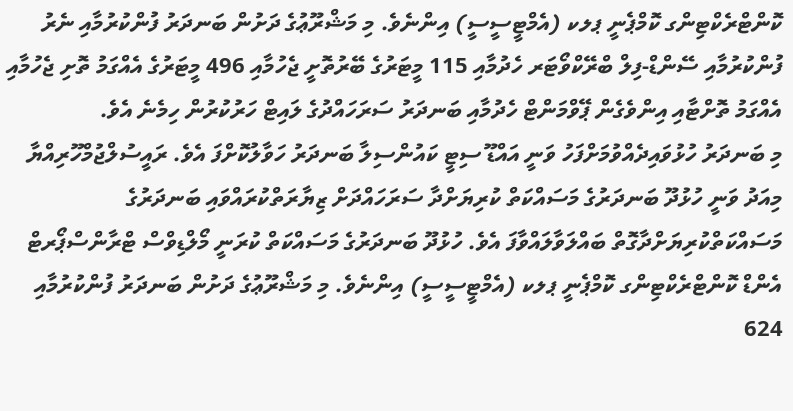ކޮންޓްރެކްޓިންގ ކޮމްޕެނީ ޕލކ (އެމްޓީސީސީ) އިންނެވެ. މި މަޝްރޫޢުގެ ދަށުން ބަނދަރު ފުންކުރުމާއި ނެރު ފުންކުރުމާއި ސޭންޑް-ފިލް ބްރޭކްވޯޓަރ ހެދުމާއި 115 މީޓަރުގެ ބޭރުތޮށީ ޖެހުމާއި 496 މީޓަރުގެ އެއްގަމު ތޮށި ޖެހުމާއި އެއްގަމު ތޮށްޓާއި އިންވެގެން ޕޭވްމަންޓް ހެދުމާއި ބަނދަރު ސަރަހައްދުގެ ލައިޓް ހަރުކުރުން ހިމެނެ އެވެ.
މި ބަނދަރު ހުޅުވައިދެއްވުމަށްފަހު ވަނީ އައްޑޫ ސިޓީ ކައުންސިލާ ބަނދަރު ހަވާލުކޮށްފަ އެވެ. ރައީސުލްޖުމްހޫރިއްޔާ މިއަދު ވަނީ ހުޅުދޫ ބަނދަރުގެ މަސައްކަތް ކުރިޔަށްދާ ސަރަހައްދަށް ޒިޔާރަތްކުރައްވައި ބަނދަރުގެ މަސައްކަތްކުރިޔަށްދާގޮތް ބައްލަވާލައްވާފަ އެވެ. ހުޅުދޫ ބަނދަރުގެ މަސައްކަތް ކުރަނީ މޯލްޑިވްސް ޓްރާންސްޕޯރޓް އެންޑް ކޮންޓްރެކްޓިންގ ކޮމްޕެނީ ޕލކ (އެމްޓީސީސީ) އިންނެވެ. މި މަޝްރޫޢުގެ ދަށުން ބަނދަރު ފުންކުރުމާއި 624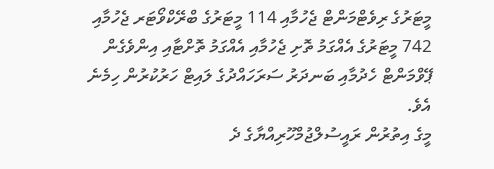މީޓަރުގެ ރިވެޓްމަންޓް ޖެހުމާއި 114 މީޓަރުގެ ބްރޭކްވޯޓަރ ޖެހުމާއި 742 މީޓަރުގެ އެއްގަމު ތޮށި ޖެހުމާއި އެއްގަމު ތޮށްޓާއި އިންވެގެން ޕޭވްމަންޓް ހެދުމާއި ބަނދަރު ސަރަހައްދުގެ ލައިޓް ހަރުކުރުން ހިމެނެ އެވެ.
މީގެ އިތުރުން ރައީސުލްޖުމްހޫރިއްޔާގެ ދެ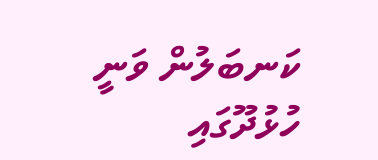ކަނބަލުން ވަނީ ހުޅުދޫގައި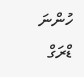ހުންނަ ޑްރަގް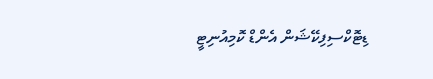ޑިޓޮކްސިފިކޭޝަން އެންޑް ކޮމިއުނިޓީ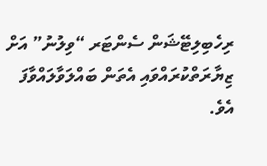ރިހެބިލިޓޭޝަން ސެންޓަރ “ވިލުނު” އަށް ޒިޔާރަތްކުރައްވައި އެތަން ބައްލަވާލައްވާފަ އެވެ.